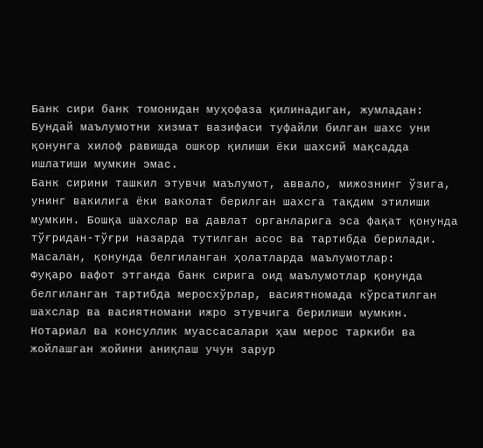Банк сири банк томонидан муҳофаза қилинадиган, жумладан:
Бундай маълумотни хизмат вазифаси туфайли билган шахс уни қонунга хилоф равишда ошкор қилиши ёки шахсий мақсадда ишлатиши мумкин эмас.
Банк сирини ташкил этувчи маълумот, аввало, мижознинг ўзига, унинг вакилига ёки ваколат берилган шахсга тақдим этилиши мумкин. Бошқа шахслар ва давлат органларига эса фақат қонунда тўғридан-тўғри назарда тутилган асос ва тартибда берилади.
Масалан, қонунда белгиланган ҳолатларда маълумотлар:
Фуқаро вафот этганда банк сирига оид маълумотлар қонунда белгиланган тартибда меросхўрлар, васиятномада кўрсатилган шахслар ва васиятномани ижро этувчига берилиши мумкин. Нотариал ва консуллик муассасалари ҳам мерос таркиби ва жойлашган жойини аниқлаш учун зарур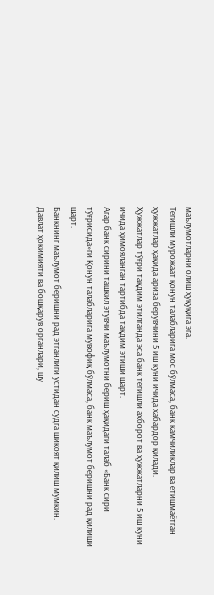маълумотларни олиш ҳуқуқига эга.
Тегишли мурожаат қонун талабларига мос бўлмаса, банк камчиликлар ва етишмаётган ҳужжатлар ҳақида ариза берувчини 5 иш куни ичида хабардор қилади.
Ҳужжатлар тўғри тақдим этилганда эса банк тегишли ахборот ва ҳужжатларни 5 иш куни ичида ҳимояланган тартибда тақдим этиши шарт.
Агар банк сирини ташкил этувчи маълумотни бериш ҳақидаги талаб «Банк сири тўғрисида»ги Қонун талабларига мувофиқ бўлмаса, банк маълумот беришни рад қилиши шарт.
Банкнинг маълумот беришни рад этганлиги устидан судга шикоят қилиш мумкин.
Давлат ҳокимияти ва бошқарув органлари, шу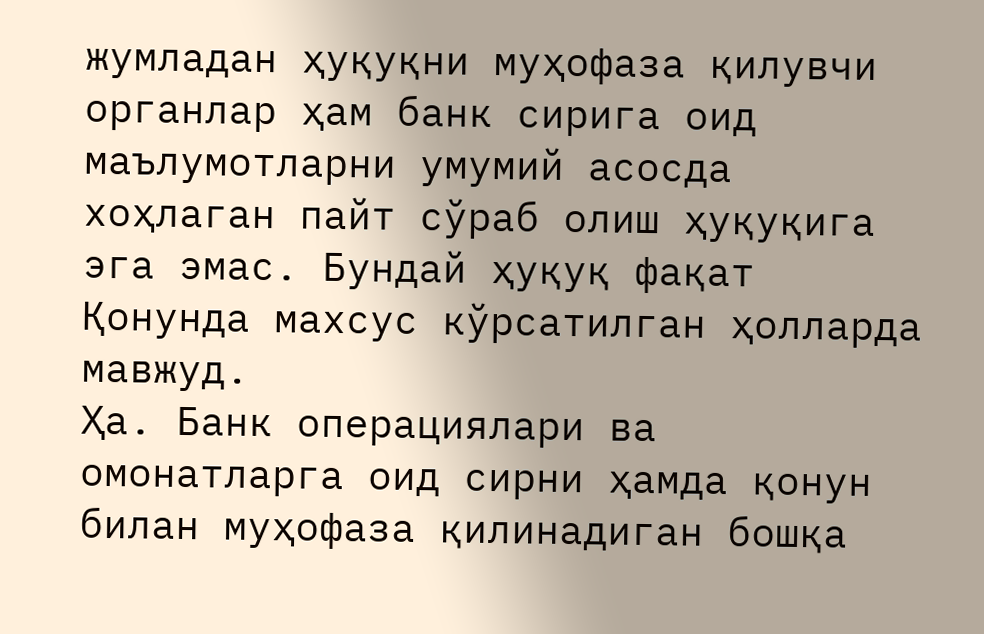жумладан ҳуқуқни муҳофаза қилувчи органлар ҳам банк сирига оид маълумотларни умумий асосда хоҳлаган пайт сўраб олиш ҳуқуқига эга эмас. Бундай ҳуқуқ фақат Қонунда махсус кўрсатилган ҳолларда мавжуд.
Ҳа. Банк операциялари ва омонатларга оид сирни ҳамда қонун билан муҳофаза қилинадиган бошқа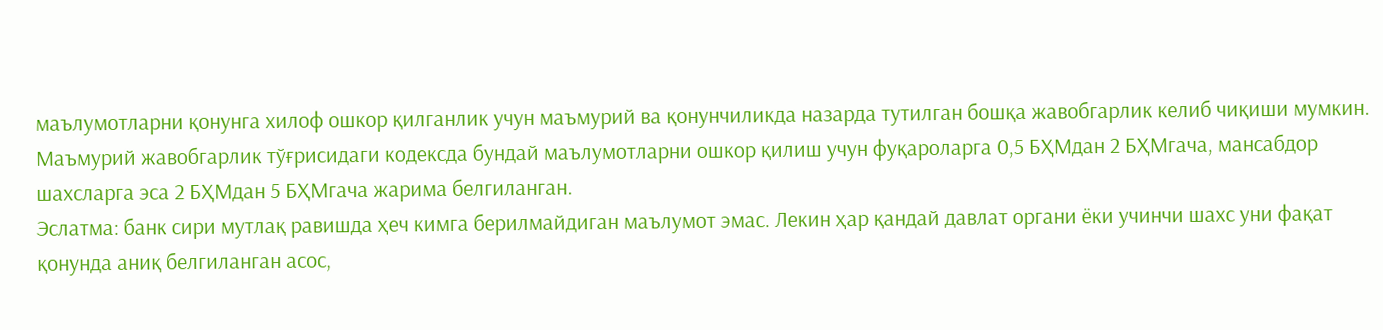маълумотларни қонунга хилоф ошкор қилганлик учун маъмурий ва қонунчиликда назарда тутилган бошқа жавобгарлик келиб чиқиши мумкин.
Маъмурий жавобгарлик тўғрисидаги кодексда бундай маълумотларни ошкор қилиш учун фуқароларга 0,5 БҲМдан 2 БҲМгача, мансабдор шахсларга эса 2 БҲМдан 5 БҲМгача жарима белгиланган.
Эслатма: банк сири мутлақ равишда ҳеч кимга берилмайдиган маълумот эмас. Лекин ҳар қандай давлат органи ёки учинчи шахс уни фақат қонунда аниқ белгиланган асос,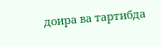доира ва тартибда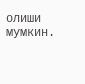олиши мумкин.